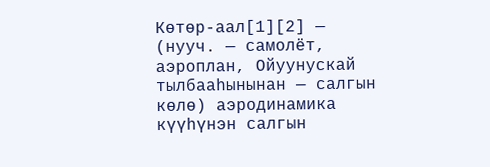Көтөр-аал[1][2] — (нууч. — самолёт, аэроплан, Ойуунускай тылбааһынынан — салгын көлө) аэродинамика күүһүнэн салгын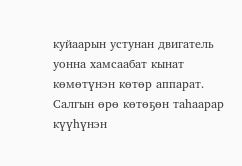куйаарын устунан двигатель уонна хамсаабат кынат көмөтүнэн көтөр аппарат. Салгын өрө көтөҕөн таһаарар күүһүнэн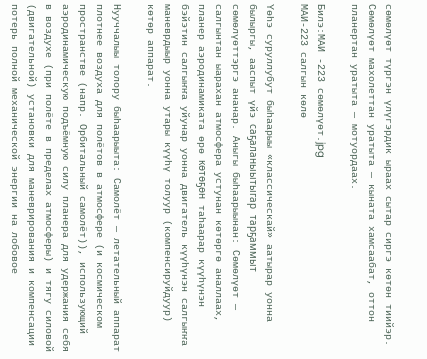сөмөлүөт түргэн үлүгэрдик ыраах сытар сиргэ көтөн тиийэр. Сөмөлүөт махолеттан уратыта — кыната хамсаабат, оттон планертан уратыта — мотуордаах.

Билэ:МАИ -223 сөмөлүөт.jpg
МАИ-223 салгын көлө

Үөһэ суруллубут быһаарыы «классическай» аатырар уонна былыргы, ааспыт үйэ саҕаланыытыгар тарҕаммыт сөмөлүөттэргэ ананар. Аныгы быһаарыынан: Сөмөлүөт — салгынтан ыарахан атмосфера устунан көтөргө аналлаах, планер аэродинамиката өрө көтөҕөн таһаарар күүһүнэн бэйэтин салгыҥҥа уйунар уонна двигатель күүһүнэн салгыҥҥа маневрдыыр уонна утары күүһү толуур (компенсируйдуур) көтөр аппарат.

Нууччалыы толору быһаарыыта: Самолёт — летательный аппарат плотнее воздуха для полётов в атмосфере (и космическом пространстве (напр. Орбитальный самолёт)), использующий аэродинамическую подъёмную силу планера для удержания себя в воздухе (при полёте в пределах атмосферы) и тягу силовой (двигательной) установки для маневрирования и компенсации потерь полной механической энергии на лобовое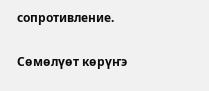сопротивление.

Сөмөлүөт көрүҥэ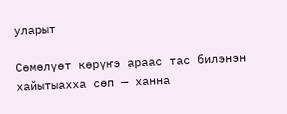уларыт

Сөмөлүөт көрүҥэ араас тас билэнэн хайытыахха сөп — ханна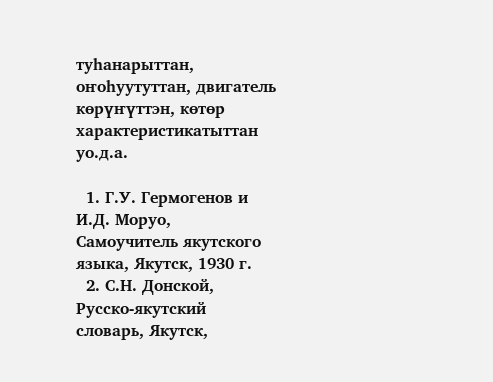туһанарыттан, оҥоһуутуттан, двигатель көрүҥүттэн, көтөр характеристикатыттан уо.д.а.

  1. Г.У. Гермогенов и И.Д. Моруо, Самоучитель якутского языка, Якутск, 1930 г.
  2. С.Н. Донской, Русско-якутский словарь, Якутск,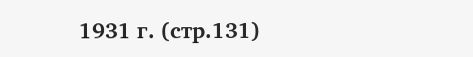1931 г. (стр.131)